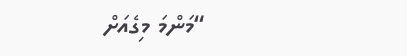“މަންމަ މިގެއަށް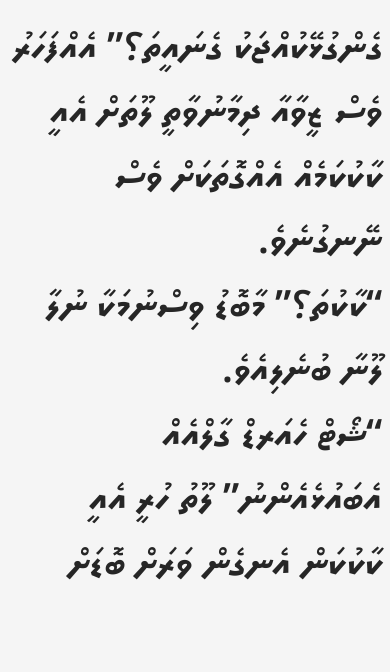ގެންގުޅޭކުއްޖަކު ގެނައީތަ؟” އެއްފަހަރު ވެސް ޒީވާއާ ދިމާނުވާތީ ލޫތަށް އެއީ ކާކުކަމެއް އެއްގޮތަކަށް ވެސް ނޭނގުނެވެ.
“ކާކުތަ؟” މާބޮޑު ވިސްނުމަކާ ނުލާ ލޫނާ ބުނެލިއެވެ.
“ޝޯޓް ހެއަރޑް ގާލްއެއް އެބައުޅެއެންނު” ލޫތު ހުރީ އެއީ ކާކުކަން އެނގެން ވަރަށް ބޮޑަށް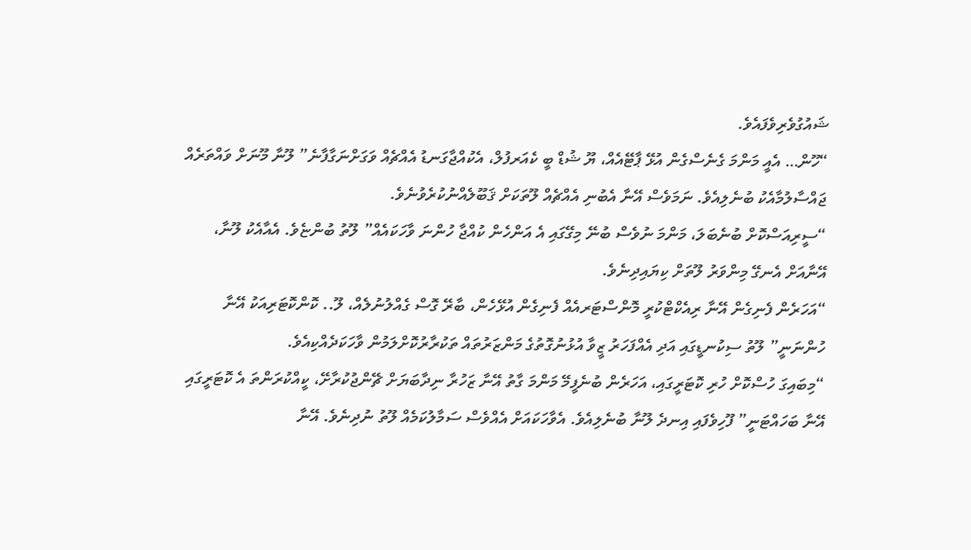ޝައުގުވެރިވެފައެވެ.
“ހޫން… އެއީ މަންމަ ގެނެސްގެން އުޅޭ ޕާޓޭއެއް، ޔޫ ޝުޑް ބީ ކެއަރފުލް، އެކުއްޖާގަނޑު އެއްޗެއް ވަގަށްނަގާފާނެ” ލޫނާ މޫނަށް ވައްތަރެއް ޖައްސާލުމާއެކު ބުނެލިއެވެ. ނަމަވެސް އޭނާ އެބުނި އެއްޗެއް ލޫތަކަށް ޤަބޫލެއްނުކުރެވުނެވެ.
“ސީރިއަސްކޮށް ބުނެބަލަ، މަންމަ ނުވެސް ބުނޭ މިގޭގައި އެ އަންހެން ކުއްޖާ ހުންނަ ވާހަކައެއް” ލޫތު ބުންޏެވެ. އެއާއެކު ލޫނާ، އޭނާއަށް އެނގޭ މިންވަރު ލޫތަށް ކިޔައިދިނެވެ.
“އަހަރެން ފެނިގެން އޭނާ ރިއެކްޓްކުރީ މޮންސްޓަރއެއް ފެނިގެން އުޅޭހެން، ބާރޭ ގޮސް ގެއްލުނުލެއް، ލޫ.. ކޮންކޮޓަރިއަކު އޭނާ ހުންނަނީ” ލޫތު ސިކުނޑީގައި އަދި އެއްފަހަރު ޒީވާ އުޅުނުގޮތުގެ މަންޒަރުތައް ތަކުރާރުކޮށްލަމުން ވާހަކަދެއްކިއެވެ.
“މިބައިގަ ހުސްކޮށް ހުރި ކޮޓަރީގައި، އަހަރެން ބުނެފީމޭ މަންމަ ގާތު އޭނާ ޒަހުރާ ނިދާބަޔަށް ޗޭންޖުކުރާށޭ، ކީއްކުރަންތަ އެ ކޮޓަރީގައި އޭނާ ބަހައްޓަނީ” ފޫހިވެފައި އިނދެ ލޫނާ ބުނެލިއެވެ. އެވާހަކައަށް އެއްވެސް ސަމާލުކަމެއް ލޫތު ނުދިނެވެ. އޭނާ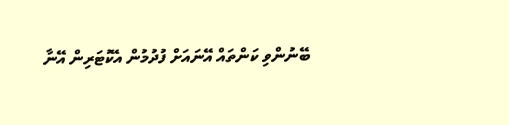ބޭނުންވި ކަންތައް އޭނައަށް ފުދުމުން އެކޮޓަރިން އޭނާ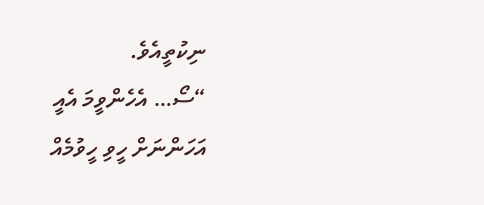ނިކުތީއެވެ.
“ސޯ… އެހެންވީމަ އެއީ އަހަންނަށް ހީވި ހީވުމެއް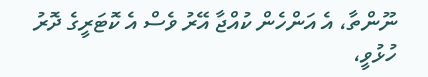ނޫންތާ، އެ އަންހެން ކުއްޖާ އޭރު ވެސް އެ ކޮޓަރީގެ ދޮރު ހުޅުވީ،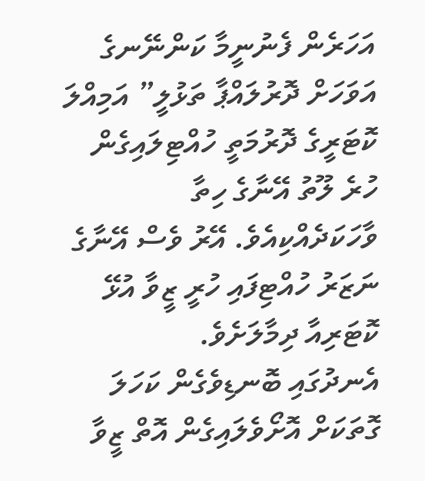އަހަރެން ފެނުނީމާ ކަންނޭނގެ އަވަހަށް ދޮރުލައްޕާ ތަޅުލީ” އަމިއްލަ ކޮޓަރީގެ ދޮރުމަތީ ހުއްޓިލައިގެން ހުރެ ލޫތު އޭނާގެ ހިތާ ވާހަކަދެއްކިއެވެ. އޭރު ވެސް އޭނާގެ ނަޒަރު ހުއްޓިފައި ހުރީ ޒީވާ އުޅޭ ކޮޓަރިއާ ދިމާލަށެވެ.
އެނދުގައި ބޮނޑިވެގެން ކަހަލަ ގޮތަކަށް އޮށޯވެލައިގެން އޮތް ޒީވާ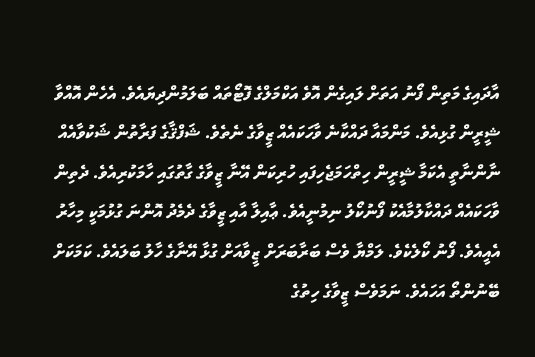އާދައިގެ މަތިން ފޯނު އަތަށް ލައިގެން އޮވެ އަކްމަލްގެ ފޮޓޯތައް ބަލަމުންދިޔައެވެ. އެހެން އޮއްވާ ޝީރީން ގުޅިއެވެ. މަންމައާ ދައްކާނެ ވާހަކައެއް ޒީވާގެ ނެތެވެ. ޝަފްޤާގެ ފަރާތުން ޝަކުވާއެއް ނާންނާތީ އެކަމާ ޝީރީން ހިތްހަމަޖެހިފައި ހުރިކަން އޭނާ ޒީވާގެ ގާތުގައި ހާމަކުރިއެވެ. ދެތިން ވާހަކައެއް ދައްކާލުމާއެކު ފޯނުކޯލު ނިމުނީއެވެ. ޢާއިލާ އާއި ޒީވާގެ ދެމެދު އޮންނަ ގުޅުމަކީ މިހާރު އެއީއެވެ. ފޯނު ކޯލެކެވެ. ލަމްޔާ ވެސް ބަރާބަރަށް ޒީވާއަށް ގުޅާ އޭނާގެ ހާލު ބަލައެވެ. ކަމަކަށް ބޭނުންތޯ އަހައެވެ. ނަމަވެސް ޒީވާގެ ހިތުގެ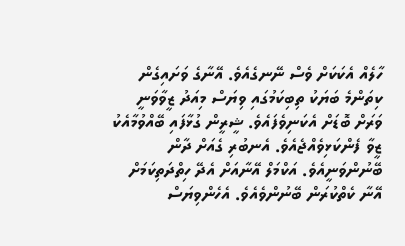ހާލެއް އެކަކަށް ވެސް ނޭނގެއެވެ. އޭނާގެ ވަށައިގެން ކިތަންމެ ބަޔަކު ތިބިކަމުގައި ވިޔަސް މިއަދު ޒީވާވަނީ ވަރަށް ބޮޑަށް އެކަނިވެފައެވެ. ޝީރީން ގުޅާފައި ބޭއްވުމާއެކު ޒީވާ ފެންކަޅިވެއްޖެއެވެ. އެނބުރި ގެއަށް ދާން ބޭނުންވަނީއެވެ. އަކްމަލް އޭނާއަށް އެދޭ ހިތްދަތިކަމަށް އޭނާ ކެތްކުރަން ބޭނުންވެއެވެ. އެހެންވިޔަސް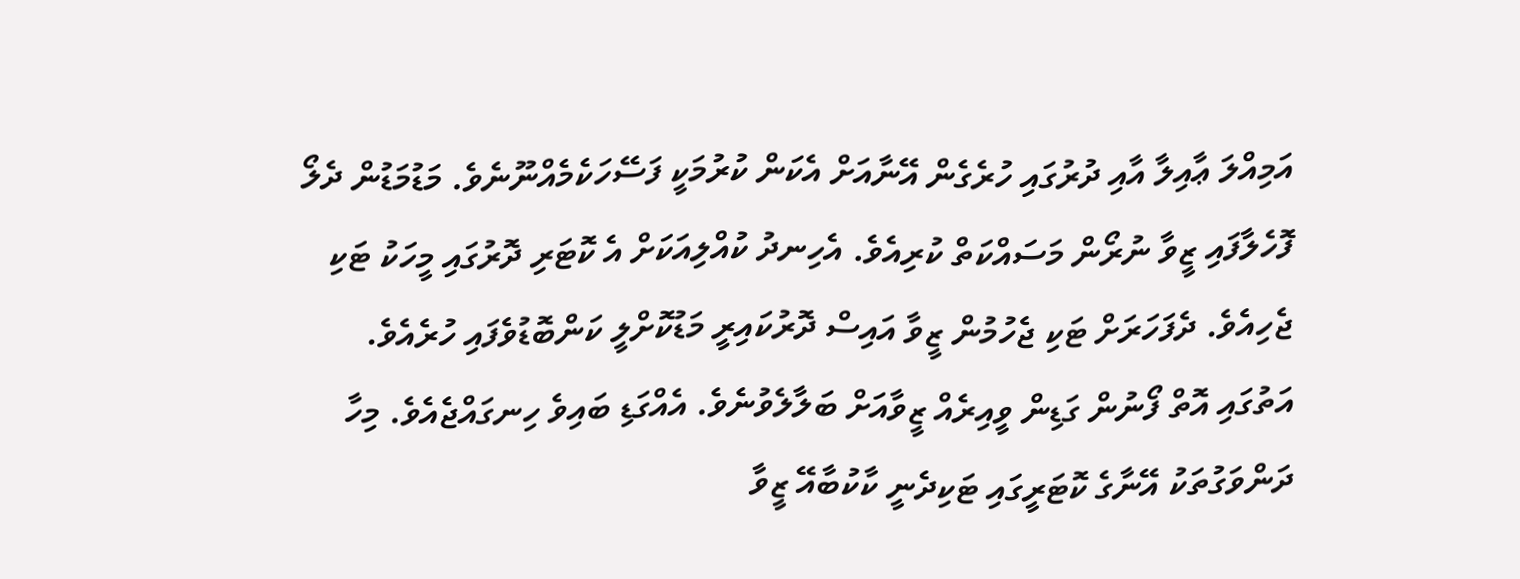އަމިއްލަ ޢާއިލާ އާއި ދުރުގައި ހުރެގެން އޭނާއަށް އެކަން ކުރުމަކީ ފަސޭހަކެމެއްނޫނެވެ. މަޑުމަޑުން ދެލޯ ފޮހެލާފައި ޒީވާ ނުރޯން މަސައްކަތް ކުރިއެވެ. އެހިނދު ކުއްލިއަކަށް އެ ކޮޓަރި ދޮރުގައި މީހަކު ޓަކި ޖެހިއެވެ. ދެފަހަރަށް ޓަކި ޖެހުމުން ޒީވާ އައިސް ދޮރުކައިރީ މަޑުކޮށްލީ ކަންބޮޑުވެފައި ހުރެއެވެ.
އަތުގައި އޮތް ފޯނުން ގަޑިން ވީއިރެއް ޒީވާއަށް ބަލާލެވުނެވެ. އެއްގަޑި ބައިވެ ހިނގައްޖެއެވެ. މިހާ ދަންވަގުތަކު އޭނާގެ ކޮޓަރީގައި ޓަކިދެނީ ކާކުބާއޭ ޒީވާ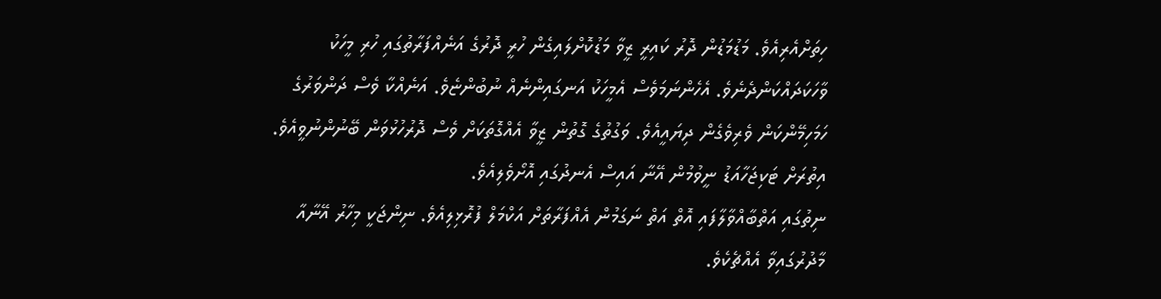ހިތަށްއެރިއެވެ. މަޑުމަޑުން ދޮރު ކައިރީ ޒީވާ މަޑުކޮށްލައިގެން ހުރީ ދޮރުގެ އަނެއްފަރާތުގައި ހުރި މީހަކު ވާހަކަދައްކަންދެނެވެ. އެހެންނަމަވެސް އެމީހަކު އަނގައިންނެއް ނުބުންޏެވެ. އަނެއްކާ ވެސް ދަންވަރުގެ ހަމަހިމޭންކަން ވެރިވެގެން ދިޔައީއެވެ. ވަގުތުގެ ގޮތުން ޒީވާ އެއްގޮތަކަށް ވެސް ދޮރުހުޅުވަން ބޭނުންނުވީއެވެ. އިތުރަށް ޓަކިޖަހާއަޑު ނީވުމުން އޭނާ އައިސް އެނދުގައި އޮށޯވެލިއެވެ.
ނިތުގައި އަތްބާއްވާލާފައި އޮތް އަތް ނަގަމުން އެއްފަރާތަށް އަކްމަލް ފުރޮޅިލިއެވެ. ނިންޖަކީ މިހާރު އޭނާއާ މާދުރުގައިވާ އެއްޗެކެވެ.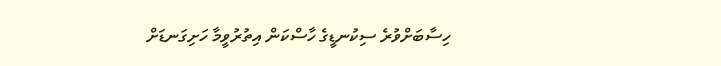ހިސާބަށްވުރެ ސިކުނޑީގެ ހާސްކަން އިތުރުވީމާ ހަށިގަނޑަށް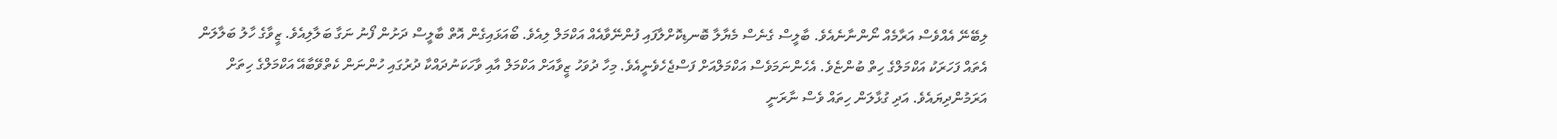ލިބޭނޭ އެއްވެސް އަރާމެއް ނޯންނާނެއެވެ. ބާލީސް ގެނެސް މެޔާލާ ބޮނޑިކޮށްލާފައި ފުންނޭވާއެއް އަކްމަލް ލިއެވެ. ބޯއަޅައިގެން އޮތް ބާލީސް ދަށުން ފޯނު ނަގާ ބަލާލިއެވެ. ޒީވާގެ ހާލު ބަލާލަން އެތައް ފަހަރަކު އަކްމަލްގެ ހިތް ބުންޏެވެ. އެހެންނަމަވެސް އަކްމަލްއަށް ފަސްޖެހެވެނީއެވެ. މިހާ ދުވަހު ޒީވާއަށް އަކްމަލް އާއި ވާހަކަނުދައްކާ ދުރުގައި ހުންނަން ކެތްވޭބާއޭ އަކްމަލްގެ ހިތަށް އަރަމުންދިޔައެވެ. އަދި ގުޅާލަން ހިތައް ވެސް ނާރަނީ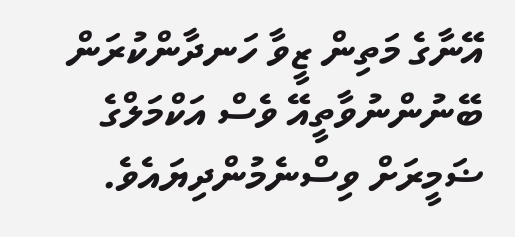އޭނާގެ މަތިން ޒީވާ ހަނދާންކުރަން ބޭނުންނުވާތީއޭ ވެސް އަކްމަލްގެ ޟަމީރަށް ވިސްނެމުންދިޔައެވެ.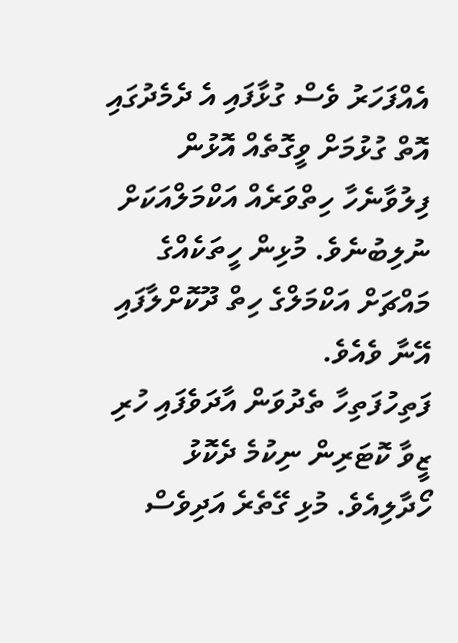އެއްފަހަރު ވެސް ގުޅާފައި އެ ދެމެދުގައި އޮތް ގުޅުމަށް ވީގޮތެއް އޮޅުން ފިލުވާނެހާ ހިތްވަރެއް އަކްމަލްއަކަށް ނުލިބުނެވެ. މުޅިން ހީތަކެއްގެ މައްޗަށް އަކްމަލްގެ ހިތް ދޫކޮށްލާފައި އޭނާ ވެއެވެ.
ފަތިހުފަތިހާ ތެދުވަން އާދަވެފައި ހުރި ޒީވާ ކޮޓަރިން ނިކުމެ ދެކޮޅު ހޯދާލިއެވެ. މުޅި ގޭތެރެ އަދިވެސް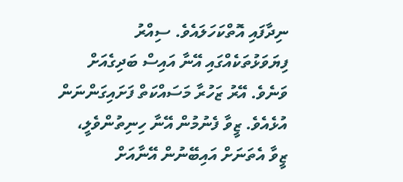ނިދާފައި އޮތްކަހަލައެވެ. ސިއްރު ފިޔަވަޅުތަކެއްގައި އޭނާ އައިސް ބަދިގެއަށް ވަނެވެ. އޭރު ޒަހުރާ މަސައްކަތް ފަށައިގަންނަން އުޅެއެވެ. ޒީވާ ފެނުމުން އޭނާ ހިނިތުންވެލީ، ޒީވާ އެތަނަށް އައިބޭނުން އޭނާއަށް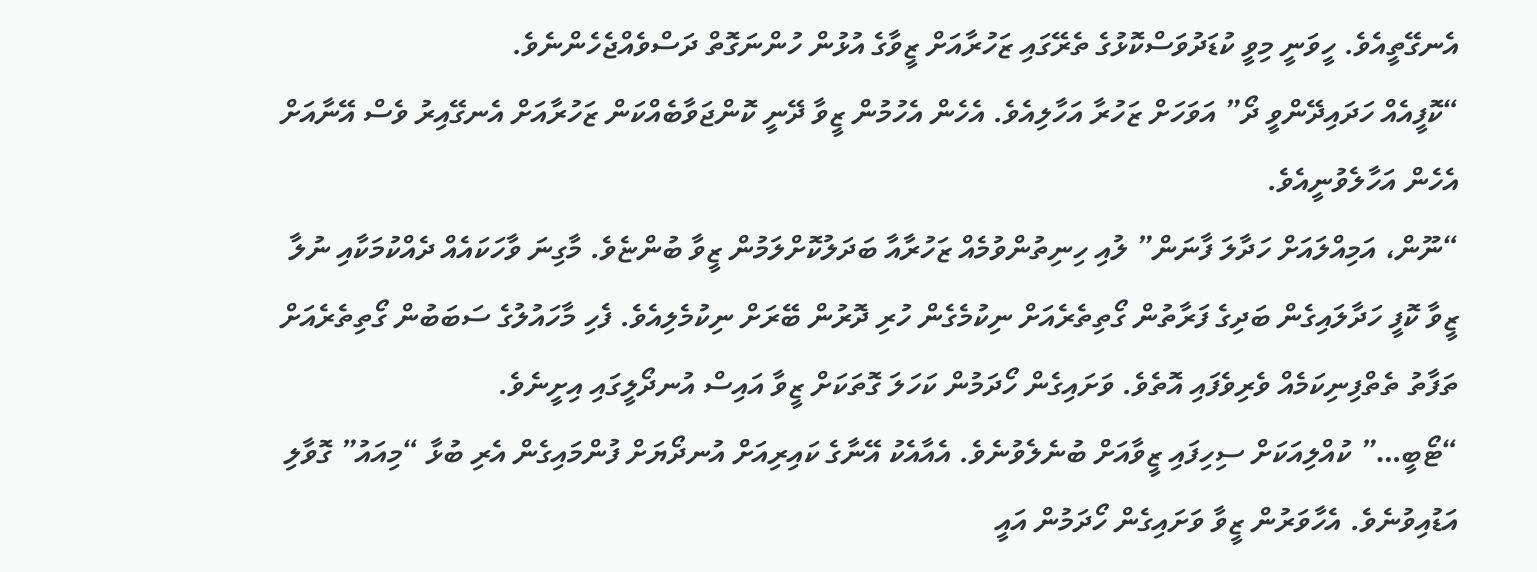އެނގޭތީއެވެ. ހީވަނީ މިވީ ކުޑަދުވަސްކޮޅުގެ ތެރޭގައި ޒަހުރާއަށް ޒީވާގެ އުޅުން ހުންނަގޮތް ދަސްވެއްޖެހެންނެވެ.
“ކޮފީއެއް ހަދައިދޭންވީ ދޯ” އަވަހަށް ޒަހުރާ އަހާލިއެވެ. އެހެން އެހުމުން ޒީވާ ދޭނީ ކޮންޖަވާބެއްކަން ޒަހުރާއަށް އެނގޭއިރު ވެސް އޭނާއަށް އެހެން އަހާލެވުނީއެވެ.
“ނޫން، އަމިއްލައަށް ހަދާލަ ފާނަން” ލުއި ހިނިތުންވުމެއް ޒަހުރާއާ ބަދަލުކޮށްލަމުން ޒީވާ ބުންޏެވެ. މާގިނަ ވާހަކައެއް ދެއްކުމަކާއި ނުލާ ޒީވާ ކޮފީ ހަދާލައިގެން ބަދިގެ ފަރާތުން ގޯތިތެރެއަށް ނިކުމެގެން ހުރި ދޮރުން ބޭރަށް ނިކުމެލިއެވެ. ފެހި މާހައުލުގެ ސަބަބުން ގޯތިތެރެއަށް ތަފާތު ތެތްފިނިކަމެއް ވެރިވެފައި އޮތެވެ. ވަށައިގެން ހޯދަމުން ކަހަލަ ގޮތަކަށް ޒީވާ އައިސް އުނދޯލީގައި އިށީނެވެ.
“ޓޯބީ…” ކުއްލިއަކަށް ސިހިފައި ޒީވާއަށް ބުނެލެވުނެވެ. އެއާއެކު އޭނާގެ ކައިރިއަށް އުނދޯޔަށް ފުންމައިގެން އެރި ބުޅާ “މިއައު” ގޮވާލި އަޑުއިވުނެވެ. އެހާވަރުން ޒީވާ ވަށައިގެން ހޯދަމުން އައީ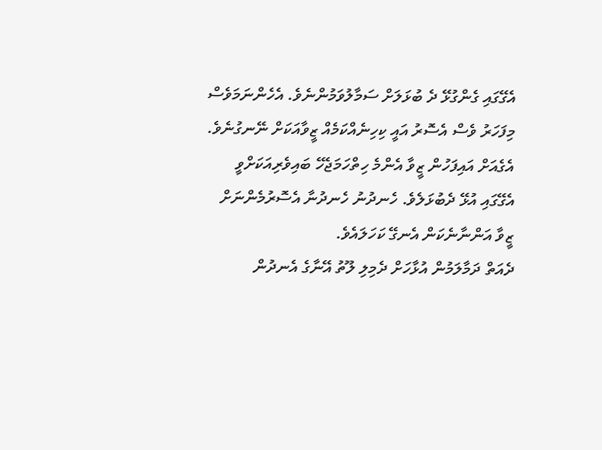އެގޭގައި ގެންގުޅޭ ދެ ބުޅަލަށް ސަމާލުވަމުންނެވެ. އެހެންނަމަވެސް މިފަހަރު ވެސް އެސޮރު އައީ ކިހިނެއްކަމެއް ޒީވާއަކަށް ނޭނގުނެވެ. އެގެއަށް އައިފަހުން ޒީވާ އެންމެ ހިތްހަމަޖެހޭ ބައިވެރިއަކަށްވީ އެގޭގައި އުޅޭ ދެބުޅަލެވެ. ހެނދުނު ހެނދުނާ އެސޮރުމެންނަށް ޒީވާ އަންނާނެކަން އެނގޭ ކަހަލައެވެ.
ދެއަތް ދަމާލަމުން އުޅާހަށް ދެމިލި ލޫތު އޭނާގެ އެނދުން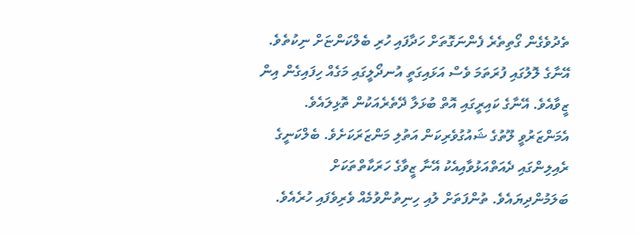ތެދުވެގެން ގޯތިތެރެ ފެންނަގޮތަށް ހަދާފައި ހުރި ބެލްކަންޏަށް ނިކުތެވެ. އޭނާގެ ލޮލުގައި ފުރަތަމަ ވެސް އަޅައިގަތީ އުނދޯލީގައި މަގެއް ހިފައިގެން އިން ޒީވާއެވެ. އޭނާގެ ކައިރީގައި އޮތް ބުޅަލާ ދޭތެރެއަކުން ތޮޅިލައެވެ. އެމަންޒަރުވީ ލޫތުގެ ޝައުގުވެރިކަން އަތުލި މަންޒަރަކަށެވެ. ބެލްކަނީގެ ރެއިލިންގައި ދެއަތްއަޅުވާއިއެކު އޭނާ ޒީވާގެ ހަރަކާތްތަކަށް ބަލަމުންދިޔައެވެ. ތުންފަތަށް ލުއި ހިނިތުންވުމެއް ވެރިވެފައި ހުރެއެވެ.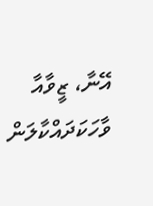އޭނާ، ޒީވާއާ ވާހަކަދައްކާލަން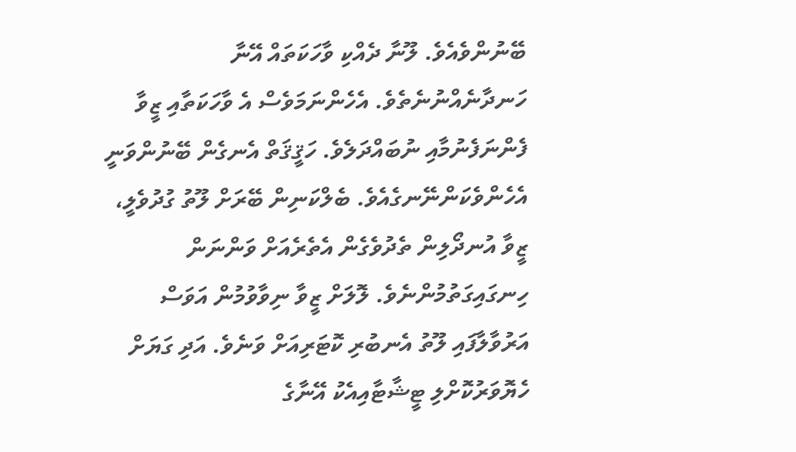ބޭނުންވެއެވެ. ލޫނާ ދެއްކި ވާހަކަތައް އޭނާ ހަނދާނެއްނުނެތެވެ. އެހެންނަމަވެސް އެ ވާހަކަތާއި ޒީވާ ފެންނަފެނުމާއި ނުބައްދަލެވެ. ހަޤީޤަތް އެނގެން ބޭނުންވަނީ އެހެންވެކަންނޭނގެއެވެ. ބެލްކަނިން ބޭރަށް ލޫތު ގުދުވެލީ، ޒީވާ އުނދޯލިން ތެދުވެގެން އެތެރެއަށް ވަންނަން ހިނގައިގަތުމުންނެވެ. ލޮލަށް ޒީވާ ނިވާވުމުން އަވަސް އަރުވާލާފައި ލޫތު އެނބުރި ކޮޓަރިއަށް ވަނެވެ. އަދި ގަޔަށް ހެޔޮވަރުކޮށްލި ޓީޝާޓާއިއެކު އޭނާގެ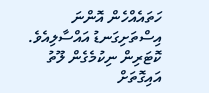ހަތައެއްހެން އޮންނަ އިސްތަށިގަނޑު އައްސާލިއެވެ. ކޮޓަރިން ނިކުމެގެން ލޫތު އައިގޮތަށް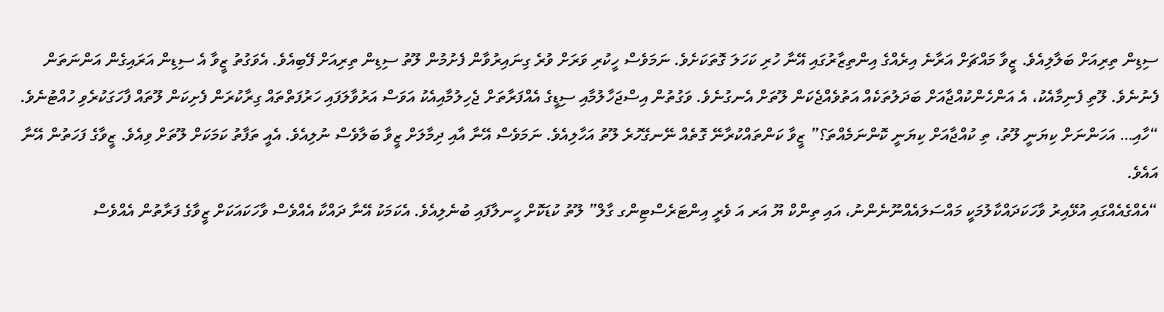ސިޑިން ތިރިއަށް ބަލާލިއެވެ. ޒީވާ މައްޗަށް އަރާނެ އިރެއްގެ އިންތިޒާރުގައި އޭނާ ހުރި ކަހަލަ ގޮތަކަށެވެ. ނަމަވެސް ހީކުރި ވަރަށް ވުރެ ގިނައިރުވާން ފެށުމުން ލޫތު ސިޑިން ތިރިއަށް ފޭބިއެވެ. އެވަގުތު ޒީވާ އެ ސިޑިން އަރައިގެން އަންނަތަން ފެނުނެވެ. ލޫތި ފެނިމާއެކު، އެ އަންހެންކުއްޖާއަށް ބަދަލުތަކެއް އަތުވެއްޖެކަން ލޫތަށް އެނގުނެވެ. ވަގުތުން އިސްޖަހާލުމާއި ސިޑީގެ އެއްފަރާތަށް ޖެހިލުމާއިއެކު އަވަސް އަރުވާލަފައި ހަރުފަތްތައް ގިރާކުރަން ފެށިކަން ލޫތައް ފާހަގަކުރެވި ހުއްޓުނެވެ.
“ހާއި… އަހަންނަށް ކިޔަނީ ލޫތު، ތި ކުއްޖާއަށް ކިޔަނީ ކޮންނަމެއްތަ؟” ޒީވާ ކަންތައްކުރާނޭ ގޮތެއް ނޭނގޭހުރެ ލޫތު އަހާލިއެވެ. ނަމަވެސް އޭނާ އާއި ދިމާލަށް ޒީވާ ބަލާވެސް ނުލިއެވެ. އެއީ ތަފާތު ކަމަކަށް ލޫތަށް ވިއެވެ. ޒީވާގެ ފަހަތުން އޭނާ އައެވެ.
“އެއްގެއެއްގައި އުޅޭއިރު ވާހަކަދައްކާލުމަކީ މައްސަލައެއްނޫނެންނު، އައި ތިންކް ޔޫ އަރ އަ ވެރީ އިންޓަރެސްޓިންގ ގާލް” ލޫތު ކުޑަކޮށް ހީނލާފައި ބުނެލިއެވެ. އެކަމަކު އޭނާ ދައްކާ އެއްވެސް ވާހަކައަކަށް ޒީވާގެ ފަރާތުން އެއްވެސް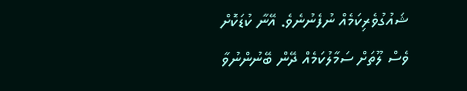ޝައުގުވެރިކަމެއް ނުފެނުނެވެ. އޭނާ ކުޑަކޮށް ވެސް ލޫތަށް ސަމާލުކަމެއް ދޭން ބޭނުންނުވާ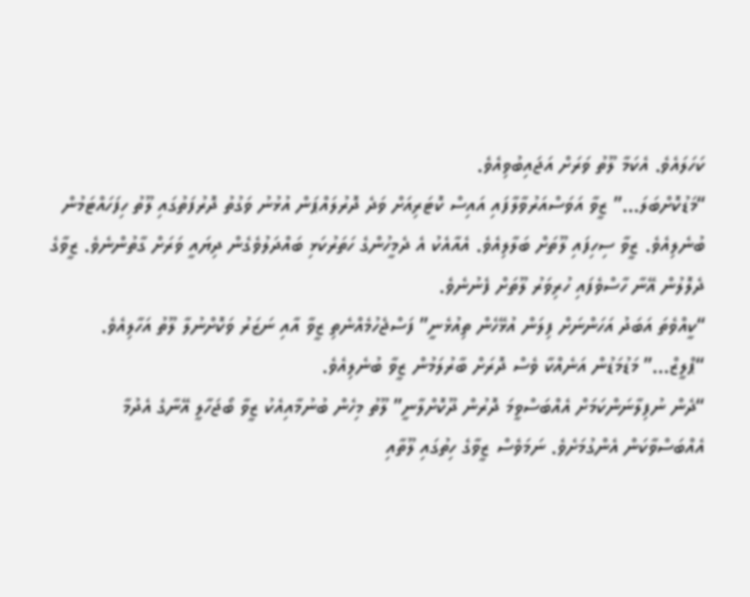ކަހަލައެވެ. އެކަމާ ލޫތު ވަރަށް އަޖައިބުވިއެވެ.
“މަޑުކޮށްބަލަ…” ޒީވާ އަވަސްއަރުވާލާފައި އައިސް ކޮޓަރިއަށް ވަދެ ދޮރުލައްޕަން އުޅުނު ވަގުތު ދޮރުފަތުގައި ލޫތު ހިފަހައްޓަމުން ބުނެލިއެވެ. ޒީވާ ސިހިފައި ލޫތަށް ބަލާލިއެވެ. އެއާއެކު އެ ދެމީހުންގެ ހަތަރުކަޅި ބައްދަލުވެގެން ދިޔައީ ވަރަށް ގާތުންނެވެ. ޒީވާގެ ދެލޮލުން އޭނާ ހާސްވެފައި ހުރިވަރު ލޫތަށް ފެނުނެވެ.
“ކީއްވެތަ އަބަދު އަހަންނަށް ފިލަން އުޅޭހެން ތިއުޅެނީ” ފަސްޖެހުމެއްނެތި ޒީވާ އާއި ނަޒަރު ވަކޮށްނުލާ ލޫތު އަހާލިއެވެ.
“ޕްލީޒް…” މަޑުމަޑުން އަނެއްކާ ވެސް ދޮރަށް ބާރުލަމުން ޒީވާ ބުނެލިއެވެ.
“ދެން ނުފިލާނަންކަމަށް އެއްބަސްވީމަ ދޮރުން ދޫކޮށްލާނީ” ލޫތު މިހެން ބުނުމާއިއެކު ޒީވާ ބޯޖަހާލީ އޭނާގެ އެދުމާ އެއްބަސްވާކަން އެންގުމަށެވެ. ނަމަވެސް ޒީވާގެ ހިތުގައި ލޫތާއި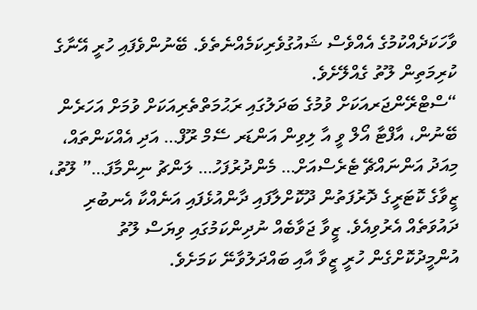ވާހަކަދެއްކުމުގެ އެއްވެސް ޝައުގުވެރިކަމެއްނެތެވެ. ބޭނުންވެފައި ހުރީ އޭނާގެ ކުރިމަތިން ލޫތު ގެއްލޭށެވެ.
“ސްޓްރޭންޖަރއަކަށް ވުމުގެ ބަދަލުގައި ރަޙުމަތްތެރިއަކަށް ވުމަށް އަހަރެން ބޭނުން، އާފްޓާ އޯލް ވީ އާ ލިވިން އަންޑަރ ސޭމް ރޫފް… އަދި އެއްކަންތައް، މިއަދު އަންނައްޗޭ ޓެރެސްއަށް… މެންދުރުފަހު… ލަންޗު ނިންމާފަ…” ލޫތު، ޒީވާގެ ކޮޓަރީގެ ދޮރުފަތުން ދޫކޮށްލާފައި ދާންއުޅެފައި އަނެއްކާ އެނބުރި ދައުވަތެއް އެރުވިއެވެ. ޒީވާ ޖަވާބެއް ނުދިންކަމުގައި ވިޔަސް ލޫތު އުންމީދުކޮށްގެން ހުރީ ޒީވާ އާއި ބައްދަލުވާނޭ ކަމަށެވެ.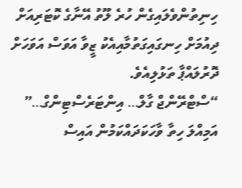ހިނިތުންވެލައިގެން ހުރެ ލޫތު އޭނާގެ ކޮޓަރިއަށް ދިއުމަށް ހިނގައިގަތުމާއިއެކު ޒީވާ އަވަސް އަވަހަށް ދޮރުލައްޕާ ތަޅުލިއެވެ.
“ސްޓްރޭންޖް ގާލް… އިންޓަރެސްޓިންގް…” އަމިއްލަ ހިތާ ވާހަކަދައްކަމުން އައިސް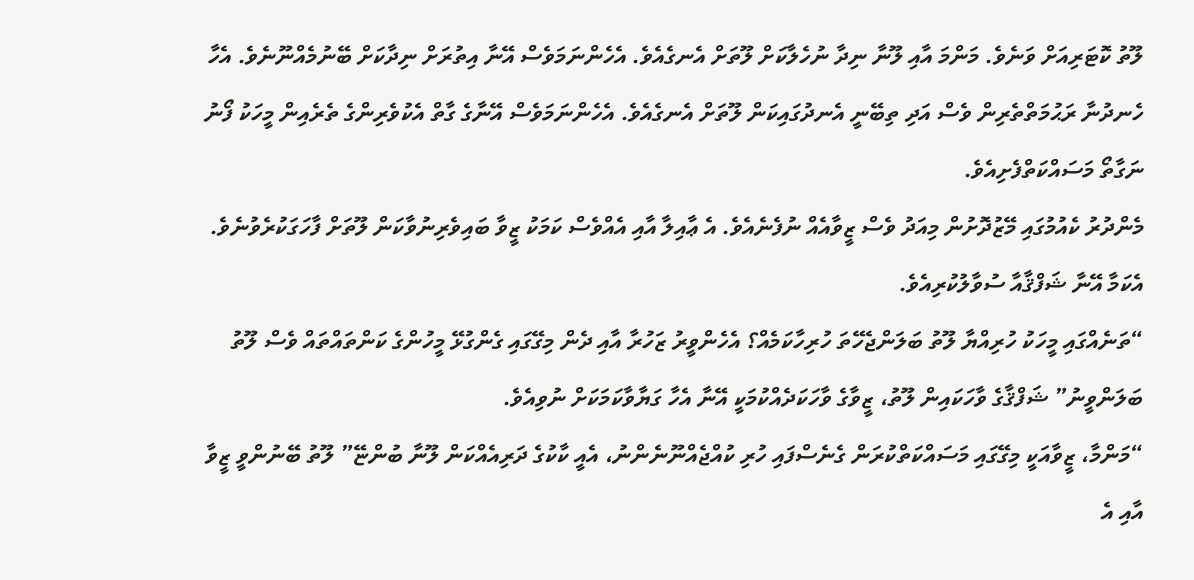ލޫތު ކޮޓަރިއަށް ވަނެވެ. މަންމަ އާއި ލޫނާ ނިދާ ނުހެލާކަށް ލޫތަށް އެނގެއެވެ. އެހެންނަމަވެސް އޭނާ އިތުރަށް ނިދާކަށް ބޭނުމެއްނޫނެވެ. އެހާ ހެނދުނާ ރަޙުމަތްތެރިން ވެސް އަދި ތިބޭނީ އެނދުގައިކަން ލޫތަށް އެނގެއެވެ. އެހެންނަމަވެސް އޭނާގެ ގާތް އެކުވެރިންގެ ތެރެއިން މީހަކު ފޯނު ނަގާތޯ މަސައްކަތްފެށިއެވެ.
މެންދުރު ކެއުމުގައި މޭޒުދޮށުން މިއަދު ވެސް ޒީވާއެއް ނުފެނެއެވެ. އެ ޢާއިލާ އާއި އެއްވެސް ކަމަކު ޒީވާ ބައިވެރިނުވާކަން ލޫތަށް ފާހަގަކުރެވުނެވެ. އެކަމާ އޭނާ ޝަފްޤާއާ ސުވާލުކުރިއެވެ.
“ތަނެއްގައި މީހަކު ހުރިއްޔާ ލޫތު ބަލަންޖެހޭތަ ހުރިހާކަމެއް؟ އެހެންވީރު ޒަހުރާ އާއި ދެން މިގޭގައި ގެންގުޅޭ މީހުންގެ ކަންތައްތައް ވެސް ލޫތު ބަލަންވީނު” ޝަފްޤާގެ ވާހަކައިން ލޫތު، ޒީވާގެ ވާހަކަދެއްކުމަކީ އޭނާ އެހާ ގަޔާވާކަމަކަށް ނުވިއެވެ.
“މަންމާ، ޒީވާއަކީ މިގޭގައި މަސައްކަތްކުރަން ގެނެސްފައި ހުރި ކުއްޖެއްނޫނެންނު، އެއީ ކާކުގެ ދަރިއެއްކަން ލޫނާ ބުންޏޭ” ލޫތު ބޭނުންވީ ޒީވާ އާއި އެ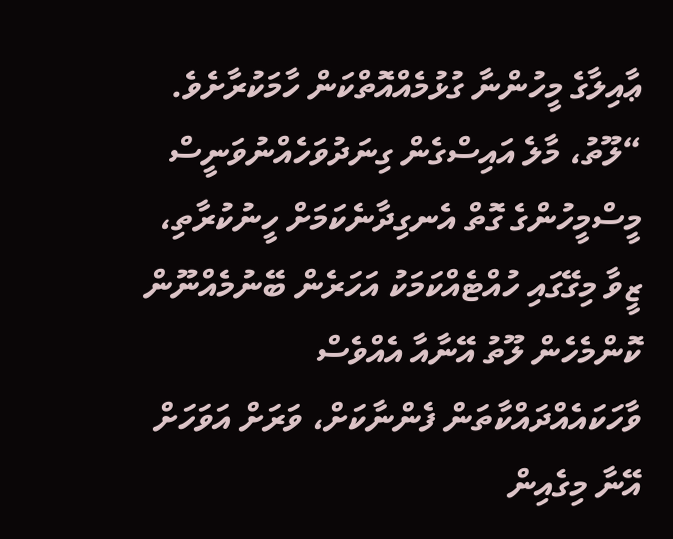ޢާއިލާގެ މީހުންނާ ގުޅުމެއްއޮތްކަން ހާމަކުރާށެވެ.
“ލޫތު، މާލެ އައިސްގެން ގިނަދުވަހެއްނުވަނީސް މީސްމީހުންގެ ގޮތް އެނގިދާނެކަމަށް ހީނުކުރާތި، ޒީވާ މިގޭގައި ހުއްޓެއްކަމަކު އަހަރެން ބޭނުމެއްނޫން ކޮންމެހެން ލޫތު އޭނާއާ އެއްވެސް ވާހަކައެއްދައްކާތަން ފެންނާކަށް، ވަރަށް އަވަހަށް އޭނާ މިގެއިން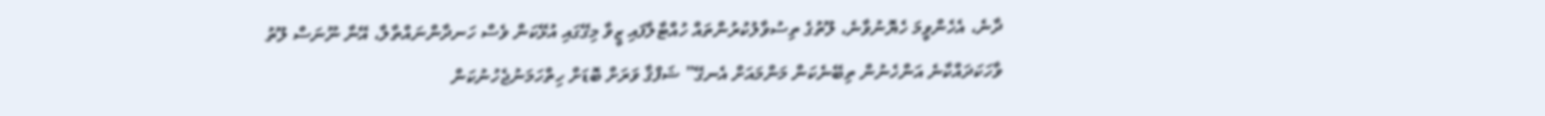ދާނެ، އެހެންވީމަ ހެޔޮނުވާނެ، ލޫތުގެ ތިސުވާލުކުރުންތައް ހުއްޓާލާފައި ޒީވާ މިގޭގައި އުޅޭކަން ވެސް ހަނދާންނައްތާލާ، އޭނާ ނޫނަސް ލޫތު ވާހަކަދައްކާނެ އަންހެނުން ތިބޭނެކަން މަންމައަށް އެނގޭ” ޝަފްޤާ ވަރަށް ބޮޑަށް ހިތްހަމަނުޖެހުނުކަން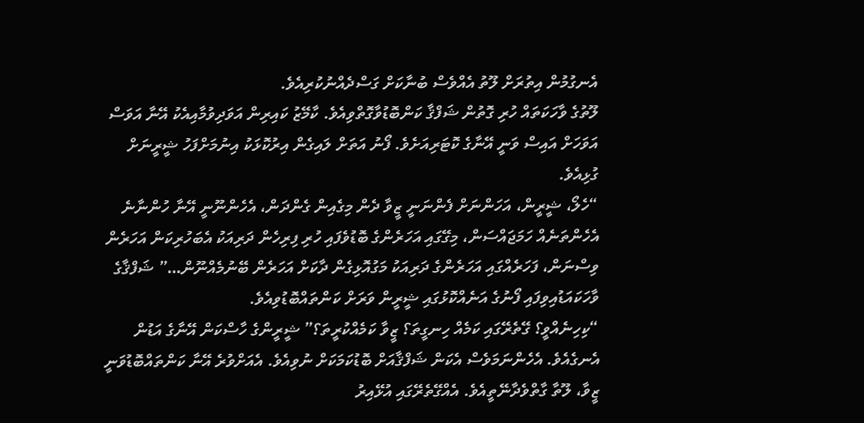އެނގުމުން އިތުރަށް ލޫތު އެއްވެސް ބުނާކަށް ގަސްދެއްނުކުރިއެވެ.
ލޫތުގެ ވާހަކަތައް ހުރި ގޮތުން ޝަފްޤާ ކަންބޮޑުވާގޮތްވިއެވެ. ކާމޭޒު ކައިރިން އަވަދިވުމާއިއެކު އޭނާ އަވަސް އަވަހަށް އައިސް ވަނީ އޭނާގެ ކޮޓަރިއަށެވެ. ފޯނު އަތަށް ލައިގެން އިރުކޮޅަކު އިނުމަށްފަހު ޝީރީނަށް ގުޅިއެވެ.
“ހެލޯ، ޝީރީން، އަހަންނަށް ފެންނަނީ ޒީވާ ދެން މިގެއިން ގެންދަން، އެހެންނޫނީ އޭނާ ހުންނާނެ އެހެންތަނެއް ހަމަޖައްސަން، މިގޭގައި އަހަރެންގެ ބޮޑުވެފައި ހުރި ފިރިހެން ދަރިއަކު އެބަހުރިކަން އަހަރެން ވިސްނަން، ފަހަރެއްގައި އަހަރެންގެ ދަރިއަކު މަގުއޮޅިގެން ދާކަށް އަހަރެން ބޭނުމެއްނޫން…” ޝަފްޤާގެ ވާހަކައަޑުއިވިފައި ފޯނުގެ އަނެއްކޮޅުގައި ޝީރީން ވަރަށް ކަންތައްބޮޑުވިއެވެ.
“ކިހިނެއްވީ؟ ގޭތެރޭގައި ކަމެއް ހިނގީތަ؟ ޒީވާ ކަމެއްކުރީތަ؟” ޝީރީންގެ ހާސްކަން އޭނާގެ އަޑުން އެނގެއެވެ. އެހެންނަމަވެސް އެކަން ޝަފްޤާއަށް ބޮޑުކަމަކަށް ނުވިއެވެ. އެއަށްވުރެ އޭނާ ކަންތައްބޮޑުވަނީ ޒީވާ، ލޫތާ ގާތްވެދާނޭތީއެވެ. އެއްގޭތެރޭގައި އުޅޭއިރު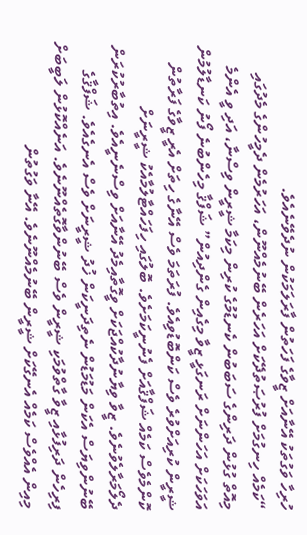ހުރިހާ ވަގުތަކު އޭނާއަށް ޒީވާގެ ފަހަތުން ފާރަލަމަކުން ނުދެވޭނެއެވެ.
“ކަމެއް ހިނގުމަށް ފުރުޞަތުދޭކަށް އަހަރެން ބޭނުމެއްނޫން، އަހަރުމެން ދެމީހުންގެ މެދުގައި މިއޮތް ގުޅުން ދަރިންގެ ސަބަބުން ކެނޑުމުގެ ކުރިން މިކަމާ ޝީރީން ވިސްނާ، އަދި ވީ އެންމެ އަވަހަކަށް އަހަންނަށް ރަނގަޅީ ޒީވާ މިގެއިން ގެންދިއުން” ޝަފްޤާ މިހެންބުނެ ފޯނު ކަނޑާލުމުން ޝީރީން ކުރިއަށްވުރެ ވެސް ކަންބޮޑުވިއެވެ. ފުރަތަމަ ވެސް އޭނާގެ ހިތަށް އެރީ ޒީވާގެ ފަރާތުން ކޮންމެވެސް ކަމެއް ޝަފްޤާއަށް ފެނުނީކަމަށެވެ. ބޮލުގައި ހިފަހައްޓާލުމާއެކު ޝީރީނަށް ދެލޯމަރާލެވުނެވެ. ޒީވާ ވިޔާނުދާކުއްޖަކަށް ވީގޮތާއިމެދު އޭނާއަށް ވިސްނެނީއެވެ. އިތުބާރުކުރަން ބޭނުންވިޔަސް އެކަން މަޑުމަޑުން ނެތިދަނީކަން ޚުދު ޝީރީނަށް ވެސް އެނގެއެވެ. ޝަފްޤާގެ ފިރިހެން ދަރިފުޅާއި ޒީވާ ގާތްވުމަކި ޝީރީން ވެސް ބޭނުންވާގޮތެއްނޫނެވެ. އަނެއްކޮޅުން ލަބީބަށް މިއިން އެއްވެސް ކަމެއް އެނގޭކަށް ޝީރީން ބޭނުމެއްނޫނެވެ. އޭނާ ވަގުތުން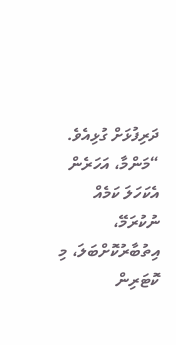ދަރިފުޅަށް ގުޅިއެވެ.
“މަންމާ، އަހަރެން އެކަހަލަ ކަމެއް ނުކުރަމޭ، އިތުބާރުކޮށްބަލަ، މި ކޮޓަރިން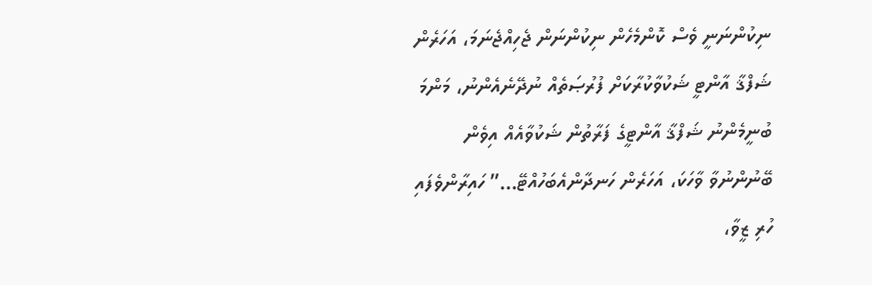ނިކުންނަނީ ވެސް ކޮންމެހެން ނިކުންނަން ޖެހިއްޖެނަމަ، އަހަރެން ޝަފްޤާ އާންޓީ ޝަކުވާކުރާކަށް ފުރުޞަތެއް ނުދޭނެއެންނު، މަންމަ ބުނީމެންނު ޝަފްޤާ އާންޓީގެ ފަރާތުން ޝަކުވާއެއް އިވެން ބޭނުންނުވާ ވާހަކަ، އަހަރެން ހަނދާންއެބަހުއްޓޭ…” ހައިރާންވެފައި ހުރި ޒީވާ،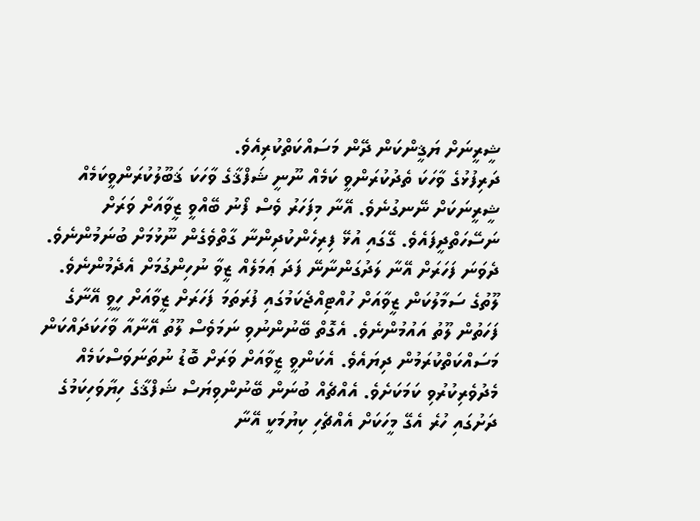ޝީރީނަށް ޔަޤީންކަން ދޭން މަސައްކަތްކުރިއެވެ.
ދަރިފުޅުގެ ވާހަކަ ތެދުކުރަންވީ ކަމެއް ނޫނީ ޝަފްޤާގެ ވާހަކަ ޤަބޫލުކުރަންވީކަމެއް ޝީރީނަކަށް ނޭނގުނެވެ. އޭނާ މިފަހަރު ވެސް ފޯނު ބޭއްވީ ޒީވާއަށް ވަރަށް ނަސޭހަތްދީފައެވެ. ގޭގައި އުޅޭ ފިރިހެންކުދިންނާ ގާތްވެގެން ނޫޅުމަށް ބުނަމުންނެވެ. ދެވަނަ ފަހަރަށް އޭނާ ލަދުގަންނާނޭ ފަދަ ޢަމަލެއް ޒީވާ ނުހިންގުމަށް އެދެމުންނެވެ.
ލޫތުގެ ސަމާލުކަން ޒީވާއަށް ހުއްޓިއްޖެކަމުގައި ފުރަތަމަ ފަހަރަށް ޒީވާއަށް ހީވީ އޭނާގެ ފަހަތުން ލޫތު އައުމުންނެވެ. އެގޮތް ބޭނުންނުވި ނަމަވެސް ލޫތު އޭނާއާ ވާހަކަދައްކަން މަސައްކަތްކުރަމުން ދިޔައެވެ. އެކަންވީ ޒީވާއަށް ވަރަށް ބޮޑު ނުތަނަވަސްކަމެއް މެދުވެރިކުރުވި ކަމަކަށެވެ. އެއްޗެއް ބުނަން ބޭނުންވިޔަސް ޝަފްޤާގެ ހިޔާވަހިކަމުގެ ދަށުގައި ހުރެ އެގޭ މީހަކަށް އެއްޗެހި ކިޔުމަކީ އޭނާ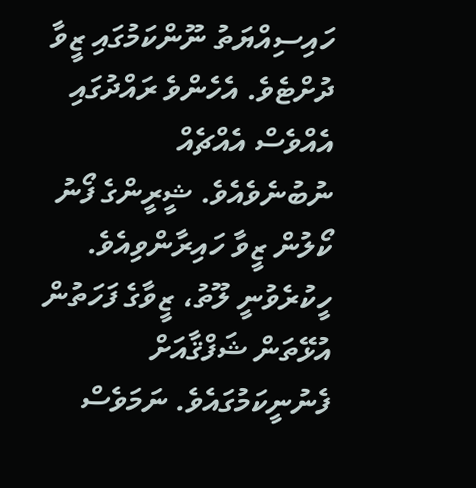ހައިސިއްޔަތު ނޫންކަމުގައި ޒީވާ ދުށްޓެވެ. އެހެންވެ ރައްދުގައި އެއްވެސް އެއްޗެއް ނުބުނެވެއެވެ. ޝީރީންގެ ފޯނު ކޯލުން ޒީވާ ހައިރާންވިއެވެ. ހީކުރެވުނީ ލޫތު، ޒީވާގެ ފަހަތުން އުޅޭތަން ޝަފްޤާއަށް ފެނުނީކަމުގައެވެ. ނަމަވެސް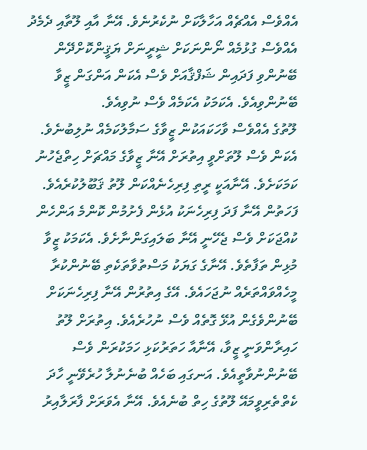އެއްވެސް އެއްޗެއް އަހާލާކަށް ނުކެރުނެވެ. އޭނާ އާއި ލޫތާއި ދެމެދު އެއްވެސް ގުޅުމެއް ނޯންނަކަށް ޝީރީނަށް ޔަޤީންކޮށްދޭން ބޭނުންވި ފަދައިން ޝަފްޤާއަށް ވެސް އެކަން އަންގަން ޒީވާ ބޭނުންވިއެވެ. އެކަމަކު އެކަމެއް ވެސް ނުވިއެވެ.
ލޫތުގެ އެއްވެސް ވާހަކައަކުން ޒީވާގެ ސަމާލުކަމެއް ނުލިބުނެވެ. އެކަން ވެސް ލޫތަށްވީ އިތުރަށް އޭނާ ޒީވާގެ މައްޗަށް ހިތްޖެހުނު ކަމަކަށެވެ. އޭނާއަކީ ރީތި ފިރިހެނެއްކަން ލޫތު ޤަބޫލުކުރެއެވެ. ފަހަތުން އޭނާ ފަދަ ފިރިހެނަކު އުޅެން ފެށުމުން ކޮންމެ އަންހެން ކުއްޖަކަށް ވެސް ޖެހޭނީ އޭނާ ބަލައިގަންނާށެވެ. އެކަމަކު ޒީވާ މުޅިން ތަފާތެވެ. އޭނާގެ ގަޔަކު މަސްތުވާތަކެތި ބޭނުންކުރާ މީހެއްވައްތަރެއް ނުޖަހައެވެ. އޭގެ އިތުރުން އޭނާ ފިރިހެނަކަށް ބޭނުންވެގެން އުޅޭ ގޮތެއް ވެސް ނުހުރެއެވެ. އިތުރަށް ލޫތު ހައިރާންވަނީ ޒީވާ، އޭނާއާ ހަތަރުކަޅި ހަމަކުރަން ވެސް ބޭނުންނުވާތީއެވެ. އަނގައި ބަހެއް ބުނެނުލާ ހުރެވޭނީ ހާދަ ކެތްތެރިވީމައޭ ލޫތުގެ ހިތް ބުނެއެވެ. އޭނާ އެވަރަށް ފާރަލާއިރު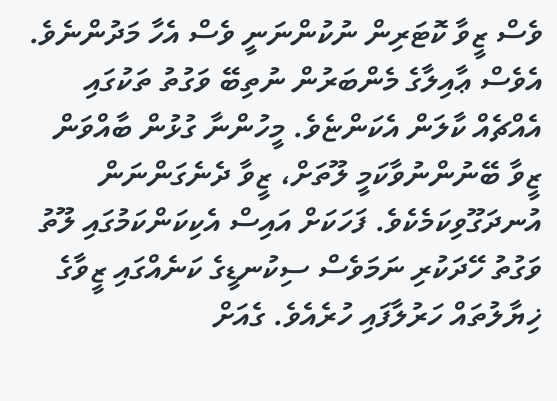ވެސް ޒީވާ ކޮޓަރިން ނުކުންނަނީ ވެސް އެހާ މަދުންނެވެ. އެވެސް ޢާއިލާގެ މެންބަރުން ނުތިބޭ ވަގުތު ތަކުގައި އެއްޗެއް ކާލަން އެކަންޏެވެ. މީހުންނާ ގުޅުން ބާއްވަން ޒީވާ ބޭނުންނުވާކަމީ ލޫތަށް، ޒީވާ ދެނެގަންނަން އުނދަގޫވިކަމެކެވެ. ފަހަކަށް އައިސް އެކިކަންކަމުގައި ލޫތު ވަގުތު ހޭދަކުރި ނަމަވެސް ސިކުނޑީގެ ކަނެއްގައި ޒީވާގެ ޚިޔާލުތައް ހަރުލާފައި ހުރެއެވެ. ގެއަށް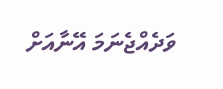ވަދެއްޖެނަމަ އޭނާއަށް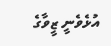އުޅެވެނީ ޒީވާގެ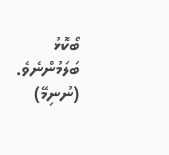ބޯކޮޅު ބަލަމުންނެވެ.
(ނުނިމޭ)